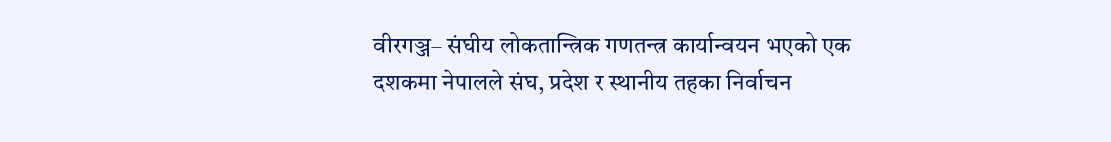वीरगञ्ज– संघीय लोकतान्त्रिक गणतन्त्र कार्यान्वयन भएको एक दशकमा नेपालले संघ, प्रदेश र स्थानीय तहका निर्वाचन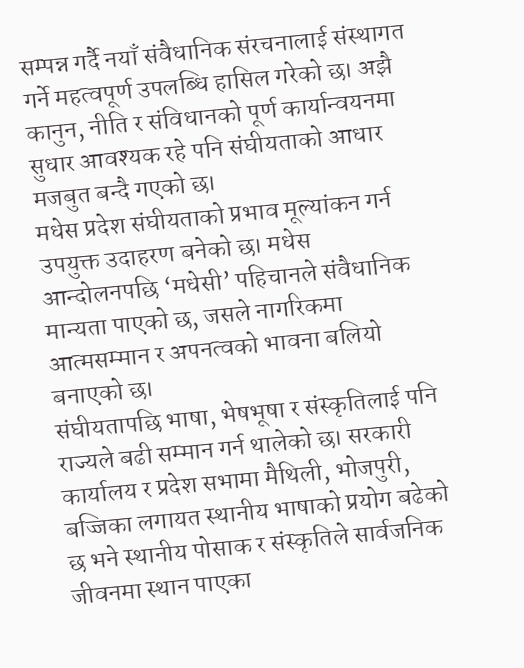सम्पन्न गर्दै नयाँ संवैधानिक संरचनालाई संस्थागत गर्ने महत्वपूर्ण उपलब्धि हासिल गरेको छ। अझै कानुन, नीति र संविधानको पूर्ण कार्यान्वयनमा सुधार आवश्यक रहे पनि संघीयताको आधार मजबुत बन्दै गएको छ।
मधेस प्रदेश संघीयताको प्रभाव मूल्यांकन गर्न उपयुक्त उदाहरण बनेको छ। मधेस आन्दोलनपछि ‘मधेसी’ पहिचानले संवैधानिक मान्यता पाएको छ, जसले नागरिकमा आत्मसम्मान र अपनत्वको भावना बलियो बनाएको छ।
संघीयतापछि भाषा, भेषभूषा र संस्कृतिलाई पनि राज्यले बढी सम्मान गर्न थालेको छ। सरकारी कार्यालय र प्रदेश सभामा मैथिली, भोजपुरी, बज्जिका लगायत स्थानीय भाषाको प्रयोग बढेको छ भने स्थानीय पोसाक र संस्कृतिले सार्वजनिक जीवनमा स्थान पाएका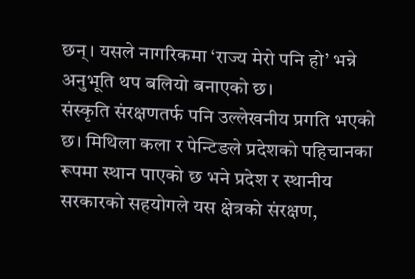छन्। यसले नागरिकमा ‘राज्य मेरो पनि हो’ भन्ने अनुभूति थप बलियो बनाएको छ।
संस्कृति संरक्षणतर्फ पनि उल्लेखनीय प्रगति भएको छ। मिथिला कला र पेन्टिङले प्रदेशको पहिचानका रूपमा स्थान पाएको छ भने प्रदेश र स्थानीय सरकारको सहयोगले यस क्षेत्रको संरक्षण,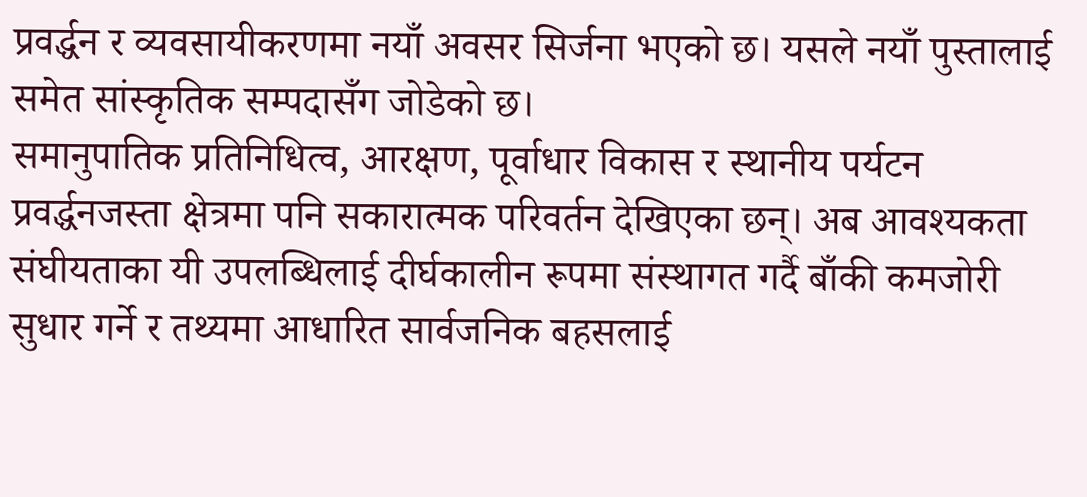प्रवर्द्धन र व्यवसायीकरणमा नयाँ अवसर सिर्जना भएको छ। यसले नयाँ पुस्तालाई समेत सांस्कृतिक सम्पदासँग जोडेको छ।
समानुपातिक प्रतिनिधित्व, आरक्षण, पूर्वाधार विकास र स्थानीय पर्यटन प्रवर्द्धनजस्ता क्षेत्रमा पनि सकारात्मक परिवर्तन देखिएका छन्। अब आवश्यकता संघीयताका यी उपलब्धिलाई दीर्घकालीन रूपमा संस्थागत गर्दै बाँकी कमजोरी सुधार गर्ने र तथ्यमा आधारित सार्वजनिक बहसलाई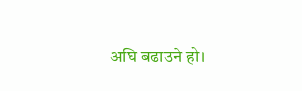अघि बढाउने हो।